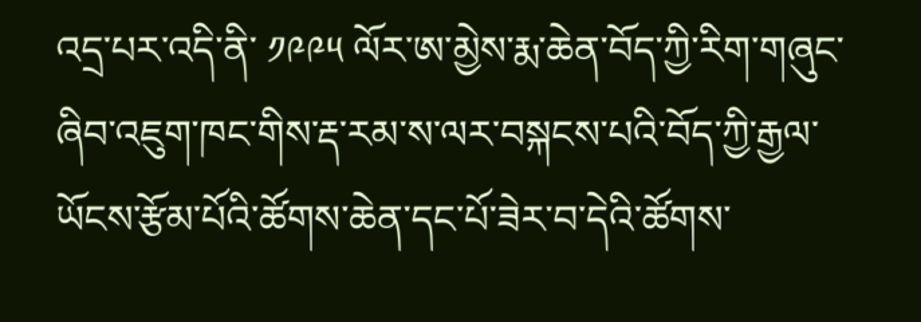འདྲ་པར་འདི་ནི་ ༡༩༩༥ ལོར་ཨ་མྱེས་རྨ་ཆེན་བོད་ཀྱི་རིག་གཞུང་ཞིབ་འཇུག་ཁང་གིས་རྡ་རམ་ས་ལར་བསྐངས་པའི་བོད་ཀྱི་རྒྱལ་ཡོངས་རྩོམ་པོའི་ཚོགས་ཆེན་དང་པོ་ཟེར་བ་དེའི་ཚོགས་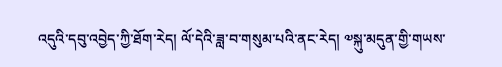འདུའི་དབུ་འབྱེད་ཀྱི་ཐོག་རེད། ལོ་དེའི་ཟླ་བ་གསུམ་པའི་ནང་རེད། ༧སྐུ་མདུན་གྱི་གཡས་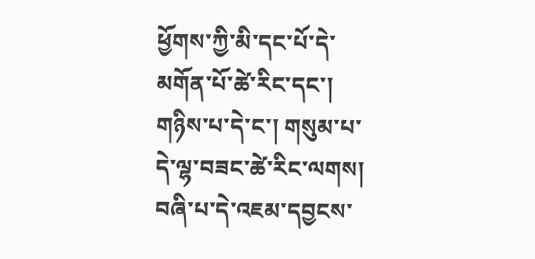ཕྱོགས་ཀྱི་མི་དང་པོ་དེ་མགོན་པོ་ཚེ་རིང་དང་། གཉིས་པ་དེ་ང་། གསུམ་པ་དེ་ལྷ་བཟང་ཚེ་རིང་ལགས། བཞི་པ་དེ་འཇམ་དབྱངས་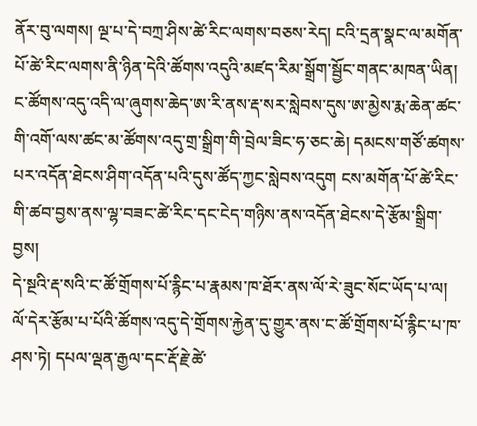ནོར་བུ་ལགས། ལྔ་པ་དེ་བཀྲ་ཤིས་ཚེ་རིང་ལགས་བཅས་རེད། ངའི་དྲན་སྣང་ལ་མགོན་པོ་ཚེ་རིང་ལགས་ནི་ཉིན་དེའི་ཚོགས་འདུའི་མཛད་རིམ་སྒྲོག་སྦྱོང་གནང་མཁན་ཡིན།
ང་ཚོགས་འདུ་འདི་ལ་ཞུགས་ཆེད་ཨ་རི་ནས་རྡ་སར་སླེབས་དུས་ཨ་མྱེས་རྨ་ཆེན་ཚང་གི་འགོ་ལས་ཚང་མ་ཚོགས་འདུ་གྲ་སྒྲིག་གི་བྲེལ་ཟིང་ཧ་ཅང་ཆེ། དམངས་གཙོ་ཚགས་པར་འདོན་ཐེངས་ཤིག་འདོན་པའི་དུས་ཚོད་ཀྱང་སླེབས་འདུག ངས་མགོན་པོ་ཚེ་རིང་གི་ཚབ་བྱས་ནས་ལྷ་བཟང་ཚེ་རིང་དང་ངེད་གཉིས་ནས་འདོན་ཐེངས་དེ་རྩོམ་སྒྲིག་བྱས།
དེ་སྔའི་རྡ་སའི་ང་ཚོ་གྲོགས་པོ་རྙིང་པ་རྣམས་ཁ་ཐོར་ནས་ལོ་རེ་ཟུང་སོང་ཡོད་པ་ལ། ལོ་དེར་རྩོམ་པ་པོའི་ཚོགས་འདུ་དེ་གྲོགས་རྐྱེན་དུ་གྱུར་ནས་ང་ཚོ་གྲོགས་པོ་རྙིང་པ་ཁ་ཤས་ཏེ། དཔལ་ལྡན་རྒྱལ་དང་རྡོ་རྗེ་ཚེ་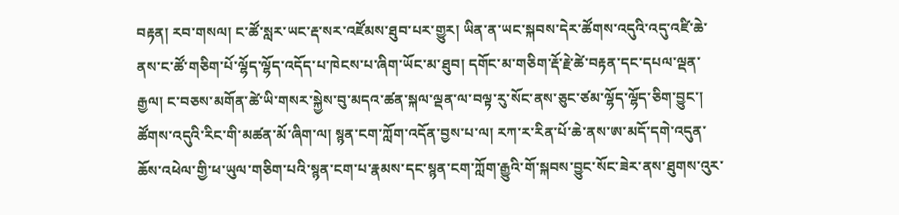བརྟན། རབ་གསལ། ང་ཚོ་སླར་ཡང་རྡ་སར་འཛོམས་ཐུབ་པར་གྱུར། ཡིན་ན་ཡང་སྐབས་དེར་ཚོགས་འདུའི་འདུ་འཛི་ཆེ་ནས་ང་ཚོ་གཅིག་པོ་ལྷོད་ལྷོད་འདོད་པ་ཁེངས་པ་ཞིག་ཡོང་མ་ཐུབ། དགོང་མ་གཅིག་རྡོ་རྗེ་ཚེ་བརྟན་དང་དཔལ་ལྡན་རྒྱལ། ང་བཅས་མགོན་ཚེ་ཡི་གསར་སྐྱེས་བུ་མདའ་ཚན་སྐལ་ལྡན་ལ་བལྟ་རུ་སོང་ནས་ཅུང་ཙམ་ལྷོད་ལྷོད་ཅིག་བྱུང་།
ཚོགས་འདུའི་རིང་གི་མཚན་མོ་ཞིག་ལ། སྙན་ངག་ཀློག་འདོན་བྱས་པ་ལ། རཀ་ར་རིན་པོ་ཆེ་ནས་ཨ་མདོ་དགེ་འདུན་ཆོས་འཕེལ་གྱི་ཕ་ཡུལ་གཅིག་པའི་སྙན་ངག་པ་རྣམས་དང་སྙན་ངག་ཀློག་རྒྱུའི་གོ་སྐབས་བྱུང་སོང་ཟེར་ནས་ཐུགས་འུར་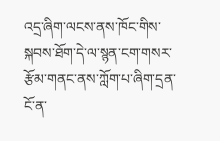འདྲ་ཞིག་ལངས་ནས་ཁོང་གིས་སྐབས་ཐོག་དེ་ལ་སྙན་ངག་གསར་རྩོམ་གནང་ནས་ཀློག་པ་ཞིག་དྲན་ངོ་ན་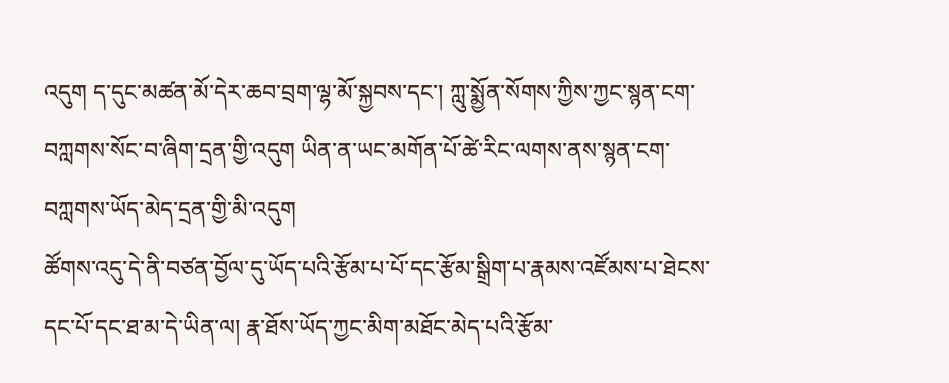འདུག ད་དུང་མཚན་མོ་དེར་ཆབ་བྲག་ལྷ་མོ་སྐྱབས་དང་། ཀླུ་སྨྱོན་སོགས་ཀྱིས་ཀྱང་སྙན་ངག་བཀླགས་སོང་བ་ཞིག་དྲན་གྱི་འདུག ཡིན་ན་ཡང་མགོན་པོ་ཚེ་རིང་ལགས་ནས་སྙན་ངག་བཀླགས་ཡོད་མེད་དྲན་གྱི་མི་འདུག
ཚོགས་འདུ་དེ་ནི་བཙན་བྱོལ་དུ་ཡོད་པའི་རྩོམ་པ་པོ་དང་རྩོམ་སྒྲིག་པ་རྣམས་འཛོམས་པ་ཐེངས་དང་པོ་དང་ཐ་མ་དེ་ཡིན་ལ། རྣ་ཐོས་ཡོད་ཀྱང་མིག་མཐོང་མེད་པའི་རྩོམ་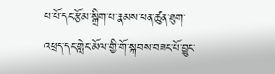པ་པོ་དང་རྩོམ་སྒྲིག་པ་རྣམས་ཕན་ཚུན་ཐུག་འཕྲད་དང་གླེང་མོལ་གྱི་གོ་སྐབས་བཟང་པོ་བྱུང་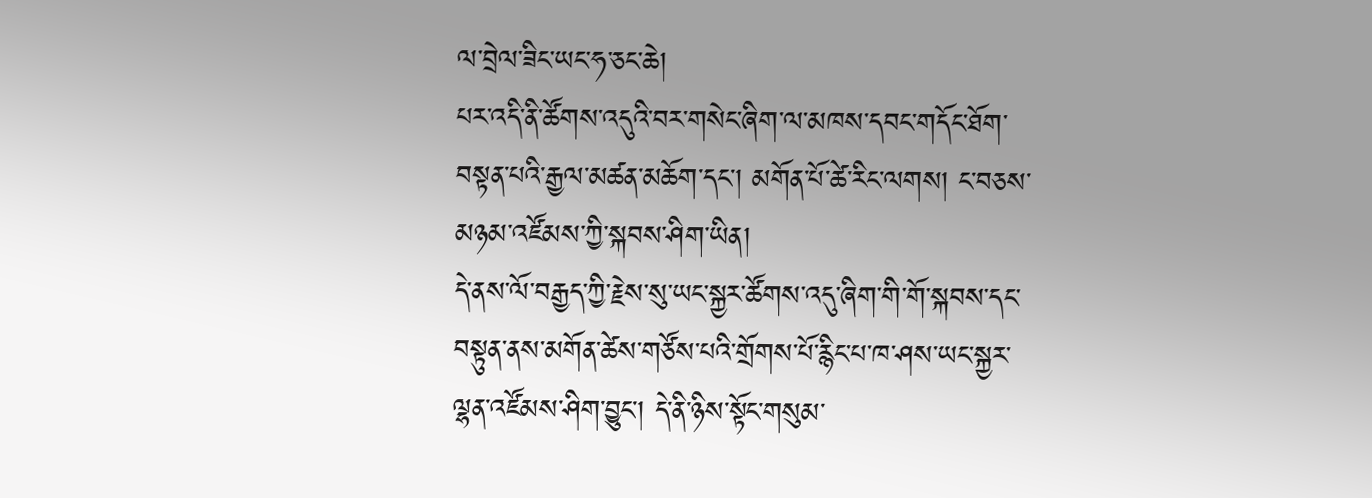ལ་བྲེལ་ཟིང་ཡང་ཧ་ཅང་ཆེ།
པར་འདི་ནི་ཚོགས་འདུའི་བར་གསེང་ཞིག་ལ་མཁས་དབང་གདོང་ཐོག་བསྟན་པའི་རྒྱལ་མཚན་མཆོག་དང་། མགོན་པོ་ཚེ་རིང་ལགས། ང་བཅས་མཉམ་འཛོམས་ཀྱི་སྐབས་ཤིག་ཡིན།
དེ་ནས་ལོ་བརྒྱད་ཀྱི་རྗེས་སུ་ཡང་སྐྱར་ཚོགས་འདུ་ཞིག་གི་གོ་སྐབས་དང་བསྟུན་ནས་མགོན་ཚེས་གཙོས་པའི་གྲོགས་པོ་རྙིང་པ་ཁ་ཤས་ཡང་སྐྱར་ལྷན་འཛོམས་ཤིག་བྱུང་། དེ་ནི་ཉིས་སྟོང་གསུམ་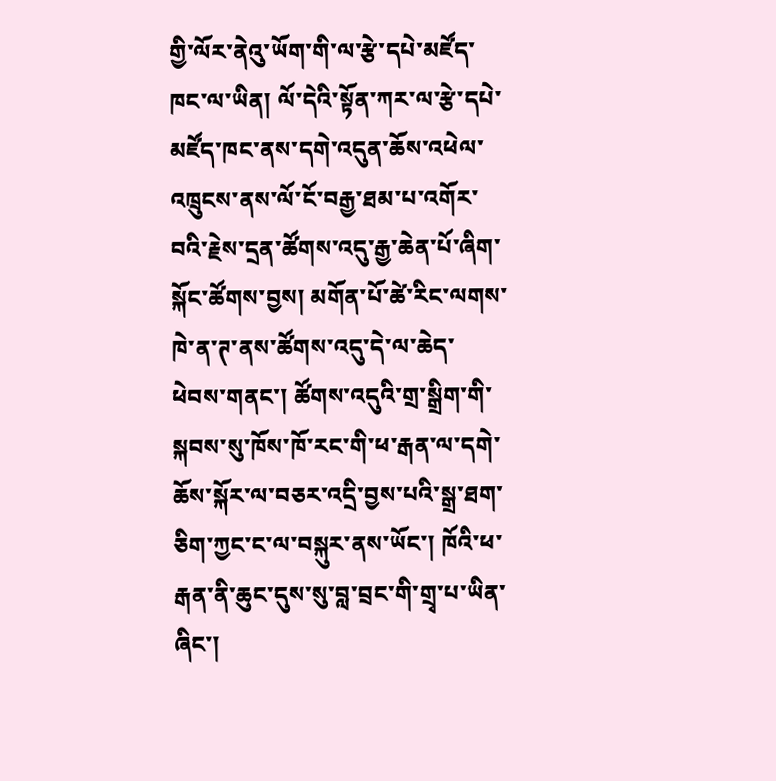གྱི་ལོར་ནེའུ་ཡོག་གི་ལ་རྩེ་དཔེ་མཛོད་ཁང་ལ་ཡིན། ལོ་དེའི་སྟོན་ཀར་ལ་རྩེ་དཔེ་མཛོད་ཁང་ནས་དགེ་འདུན་ཆོས་འཕེལ་འཁྲུངས་ནས་ལོ་ངོ་བརྒྱ་ཐམ་པ་འགོར་བའི་རྗེས་དྲན་ཚོགས་འདུ་རྒྱ་ཆེན་པོ་ཞིག་སྐོང་ཚོགས་བྱས། མགོན་པོ་ཚེ་རིང་ལགས་ཁེ་ན་ཊ་ནས་ཚོགས་འདུ་དེ་ལ་ཆེད་ཕེབས་གནང་། ཚོགས་འདུའི་གྲ་སྒྲིག་གི་སྐབས་སུ་ཁོས་ཁོ་རང་གི་ཕ་རྒན་ལ་དགེ་ཆོས་སྐོར་ལ་བཅར་འདྲི་བྱས་པའི་སྒྲ་ཐག་ཅིག་ཀྱང་ང་ལ་བསྐུར་ནས་ཡོང་། ཁོའི་ཕ་རྒན་ནི་ཆུང་དུས་སུ་བླ་བྲང་གི་གྲྭ་པ་ཡིན་ཞིང་།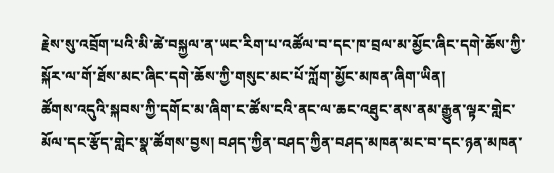རྗེས་སུ་འབྲོག་པའི་མི་ཚེ་བསྐྱལ་ན་ཡང་རིག་པ་འཚོལ་བ་དང་ཁ་བྲལ་མ་མྱོང་ཞིང་དགེ་ཆོས་ཀྱི་སྐོར་ལ་གོ་ཐོས་མང་ཞིང་དགེ་ཆོས་ཀྱི་གསུང་མང་པོ་ཀློག་མྱོང་མཁན་ཞིག་ཡིན།
ཚོགས་འདུའི་སྐབས་ཀྱི་དགོང་མ་ཞིག་ང་ཚོས་ངའི་ནང་ལ་ཆང་འཐུང་ནས་ནམ་རྒྱུན་ལྟར་གླེང་མོལ་དང་རྩོད་གླེང་སྣ་ཚོགས་བྱས། བཤད་ཀྱིན་བཤད་ཀྱིན་བཤད་མཁན་མང་བ་དང་ཉན་མཁན་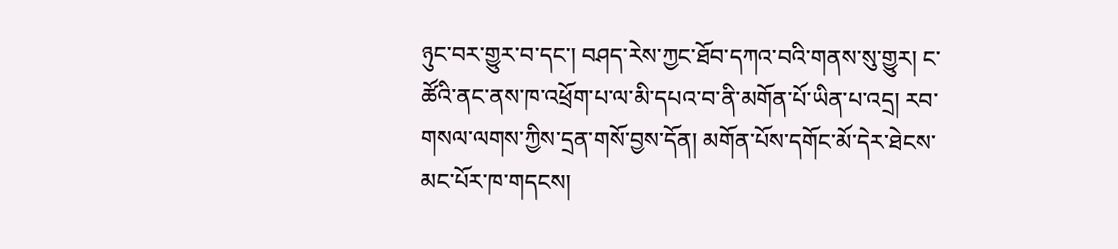ཉུང་བར་གྱུར་བ་དང་། བཤད་རེས་ཀྱང་ཐོབ་དཀའ་བའི་གནས་སུ་གྱུར། ང་ཚོའི་ནང་ནས་ཁ་འཕྲོག་པ་ལ་མི་དཔའ་བ་ནི་མགོན་པོ་ཡིན་པ་འདྲ། རབ་གསལ་ལགས་ཀྱིས་དྲན་གསོ་བྱས་དོན། མགོན་པོས་དགོང་མོ་དེར་ཐེངས་མང་པོར་ཁ་གདངས།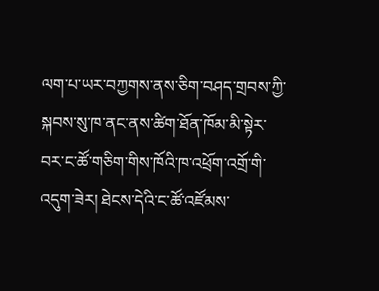ལག་པ་ཡར་བཀྱགས་ནས་ཅིག་བཤད་གྲབས་ཀྱི་སྐབས་སུ་ཁ་ནང་ནས་ཚིག་ཐོན་ཁོམ་མི་སྟེར་བར་ང་ཚོ་གཅིག་གིས་ཁོའི་ཁ་འཕྲོག་འགྲོ་གི་འདུག་ཟེར། ཐེངས་དེའི་ང་ཚོ་འཛོམས་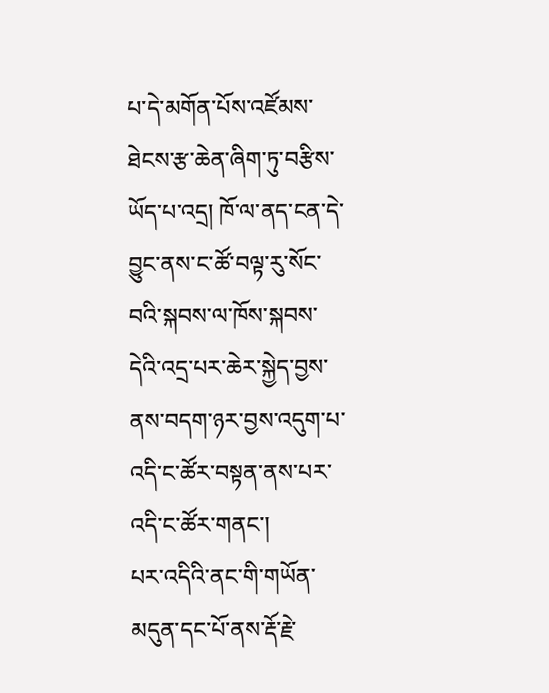པ་དེ་མགོན་པོས་འཛོམས་ཐེངས་རྩ་ཆེན་ཞིག་ཏུ་བརྩིས་ཡོད་པ་འདྲ། ཁོ་ལ་ནད་ངན་དེ་བྱུང་ནས་ང་ཚོ་བལྟ་རུ་སོང་བའི་སྐབས་ལ་ཁོས་སྐབས་དེའི་འདྲ་པར་ཆེར་སྐྱེད་བྱས་ནས་བདག་ཉར་བྱས་འདུག་པ་འདི་ང་ཚོར་བསྟན་ནས་པར་འདི་ང་ཚོར་གནང་།
པར་འདིའི་ནང་གི་གཡོན་མདུན་དང་པོ་ནས་རྡོ་རྗེ་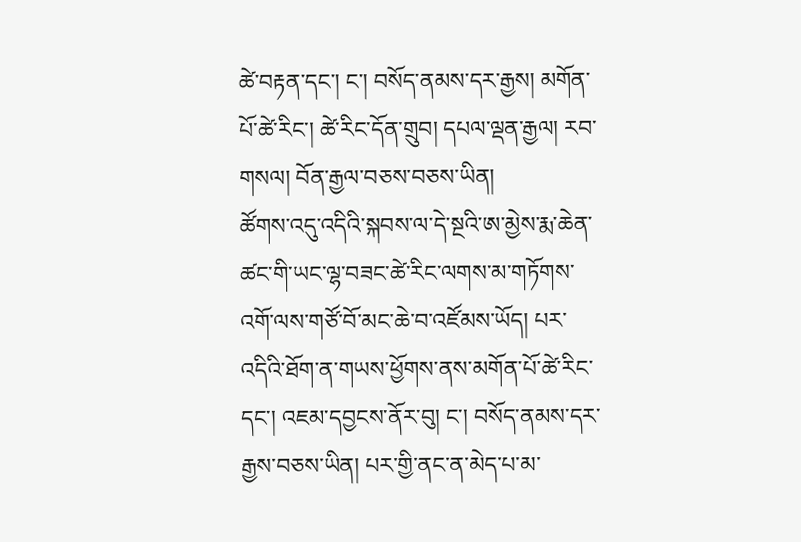ཚེ་བརྟན་དང་། ང་། བསོད་ནམས་དར་རྒྱས། མགོན་པོ་ཚེ་རིང་། ཚེ་རིང་དོན་གྲུབ། དཔལ་ལྡན་རྒྱལ། རབ་གསལ། བོན་རྒྱལ་བཅས་བཅས་ཡིན།
ཚོགས་འདུ་འདིའི་སྐབས་ལ་དེ་སྔའི་ཨ་མྱེས་རྨ་ཆེན་ཚང་གི་ཡང་ལྷ་བཟང་ཚེ་རིང་ལགས་མ་གཏོགས་འགོ་ལས་གཙོ་བོ་མང་ཆེ་བ་འཛོམས་ཡོད། པར་འདིའི་ཐོག་ན་གཡས་ཕྱོགས་ནས་མགོན་པོ་ཚེ་རིང་དང་། འཇམ་དབྱངས་ནོར་བུ། ང་། བསོད་ནམས་དར་རྒྱས་བཅས་ཡིན། པར་གྱི་ནང་ན་མེད་པ་མ་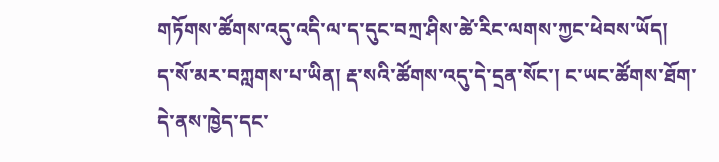གཏོགས་ཚོགས་འདུ་འདི་ལ་ད་དུང་བཀྲ་ཤིས་ཚེ་རིང་ལགས་ཀྱང་ཕེབས་ཡོད།
ད་སོ་མར་བཀླགས་པ་ཡིན། རྡ་སའི་ཚོགས་འདུ་དེ་དྲན་སོང་། ང་ཡང་ཚོགས་ཐོག་དེ་ནས་ཁྱེད་དང་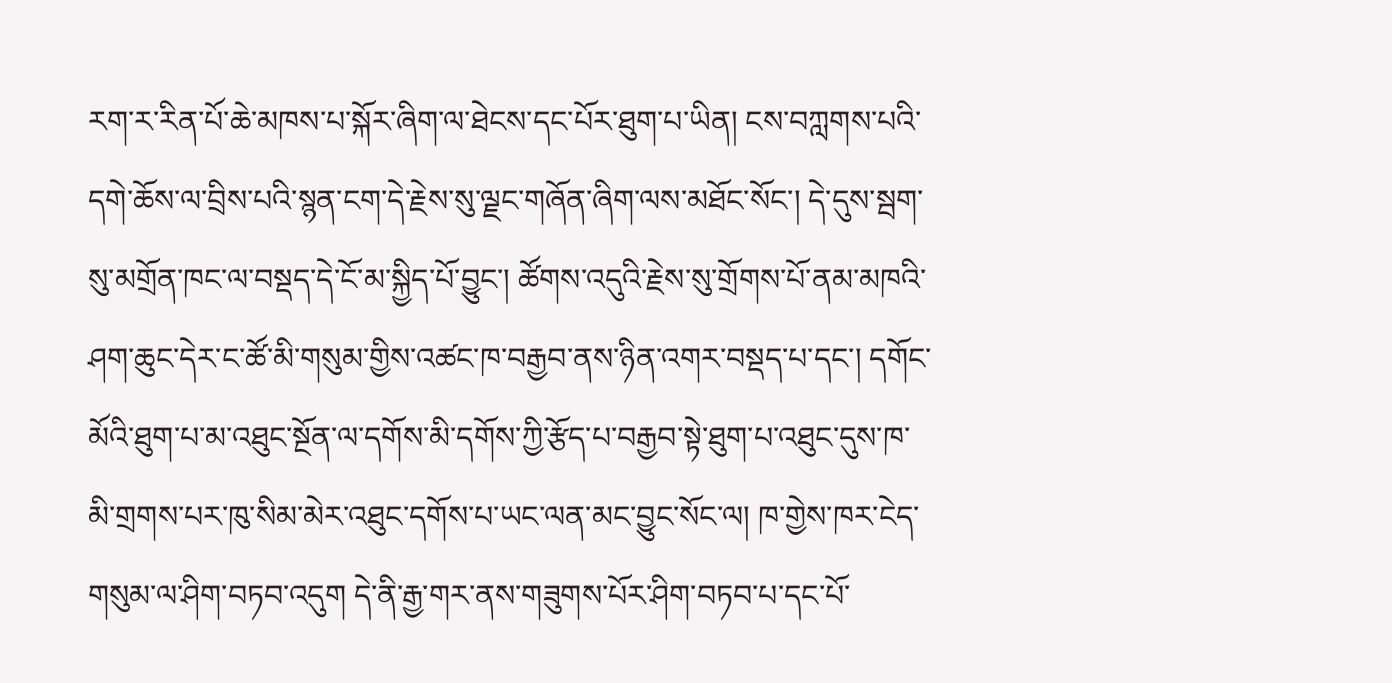རག་ར་རིན་པོ་ཆེ་མཁས་པ་སྐོར་ཞིག་ལ་ཐེངས་དང་པོར་ཐུག་པ་ཡིན། ངས་བཀླགས་པའི་དགེ་ཆོས་ལ་བྲིས་པའི་སྙན་ངག་དེ་རྗེས་སུ་ལྗང་གཞོན་ཞིག་ལས་མཐོང་སོང་། དེ་དུས་སྦག་སུ་མགྲོན་ཁང་ལ་བསྡད་དེ་ངོ་མ་སྐྱིད་པོ་བྱུང་། ཚོགས་འདུའི་རྗེས་སུ་གྲོགས་པོ་ནམ་མཁའི་ཤག་ཆུང་དེར་ང་ཚོ་མི་གསུམ་གྱིས་འཚང་ཁ་བརྒྱབ་ནས་ཉིན་འགར་བསྡད་པ་དང་། དགོང་མོའི་ཐུག་པ་མ་འཐུང་སྔོན་ལ་དགོས་མི་དགོས་ཀྱི་རྩོད་པ་བརྒྱབ་སྟེ་ཐུག་པ་འཐུང་དུས་ཁ་མི་གྲགས་པར་ཁུ་སིམ་མེར་འཐུང་དགོས་པ་ཡང་ལན་མང་བྱུང་སོང་ལ། ཁ་གྱེས་ཁར་ངེད་གསུམ་ལ་ཤིག་བཏབ་འདུག དེ་ནི་རྒྱ་གར་ནས་གཟུགས་པོར་ཤིག་བཏབ་པ་དང་པོ་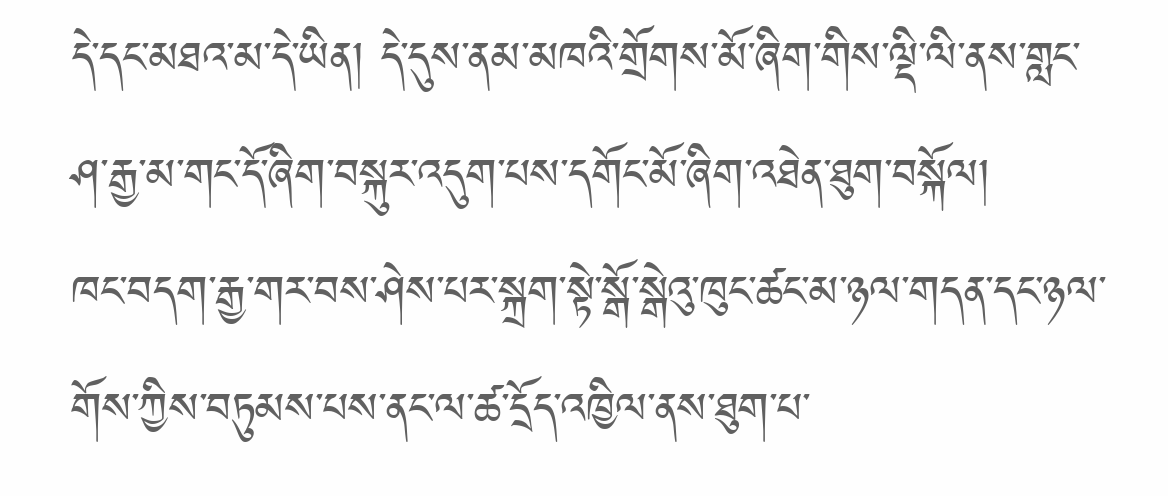དེ་དང་མཐའ་མ་དེ་ཡིན། དེ་དུས་ནམ་མཁའི་གྲོགས་མོ་ཞིག་གིས་ལྡི་ལི་ནས་གླང་ཤ་རྒྱ་མ་གང་དོ་ཞིག་བསྐུར་འདུག་པས་དགོང་མོ་ཞིག་འཐེན་ཐུག་བསྐོལ།
ཁང་བདག་རྒྱ་གར་བས་ཤེས་པར་སྐྲག་སྟེ་སྒོ་སྒེའུ་ཁུང་ཚང་མ་ཉལ་གདན་དང་ཉལ་གོས་ཀྱིས་བཏུམས་པས་ནང་ལ་ཚ་དྲོད་འཁྱིལ་ནས་ཐུག་པ་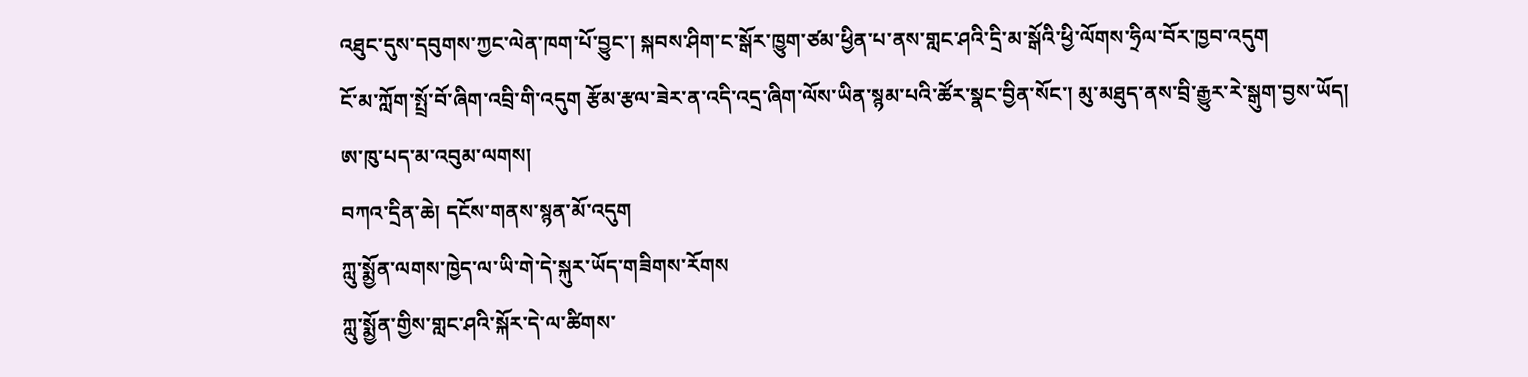འཐུང་དུས་དབུགས་ཀྱང་ལེན་ཁག་པོ་བྱུང་། སྐབས་ཤིག་ང་སྒོར་ཁྱུག་ཙམ་ཕྱིན་པ་ནས་གླང་ཤའི་དྲི་མ་སྒོའི་ཕྱི་ལོགས་ཧྲིལ་བོར་ཁྱབ་འདུག
ངོ་མ་ཀློག་སྤྲོ་བོ་ཞིག་འབྲི་གི་འདུག རྩོམ་རྩལ་ཟེར་ན་འདི་འདྲ་ཞིག་ལོས་ཡིན་སྙམ་པའི་ཚོར་སྣང་བྱིན་སོང་། མུ་མཐུད་ནས་བྲི་རྒྱུར་རེ་སྒུག་བྱས་ཡོད།
ཨ་ཁུ་པད་མ་འབུམ་ལགས།
བཀའ་དྲིན་ཆེ། དངོས་གནས་སྙན་མོ་འདུག
ཀླུ་སྨྱོན་ལགས་ཁྱེད་ལ་ཡི་གེ་དེ་སྐུར་ཡོད་གཟིགས་རོགས
ཀླུ་སྨྱོན་གྱིས་གླང་ཤའི་སྐོར་དེ་ལ་ཚིགས་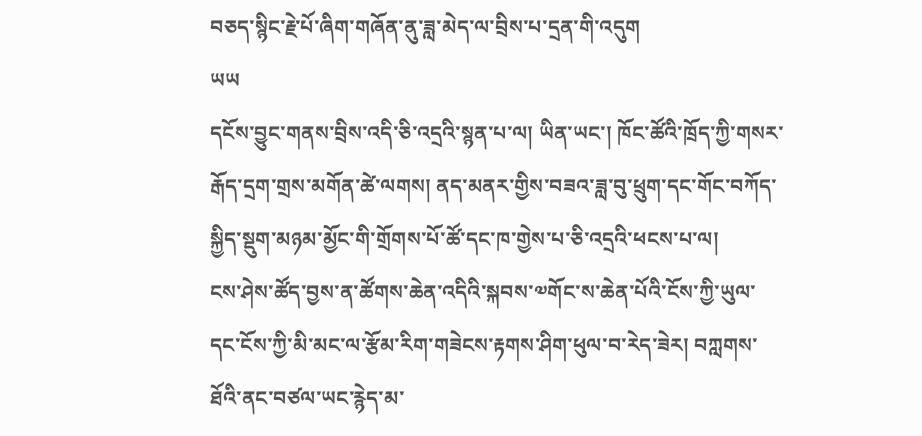བཅད་སྙིང་རྗེ་པོ་ཞིག་གཞོན་ནུ་ཟླ་མེད་ལ་བྲིས་པ་དྲན་གི་འདུག
ཡཡ
དངོས་བྱུང་གནས་བྲིས་འདི་ཅི་འདྲའི་སྙན་པ་ལ། ཡིན་ཡང་། ཁོང་ཚོའི་ཁྲོད་ཀྱི་གསར་རྒོད་དྲག་གྲས་མགོན་ཚེ་ལགས། ནད་མནར་གྱིས་བཟའ་ཟླ་བུ་ཕྲུག་དང་གོང་བཀོད་སྐྱིད་སྡུག་མཉམ་མྱོང་གི་གྲོགས་པོ་ཚོ་དང་ཁ་གྱེས་པ་ཅི་འདྲའི་ཕངས་པ་ལ།
ངས་ཤེས་ཚོད་བྱས་ན་ཚོགས་ཆེན་འདིའི་སྐབས་༧གོང་ས་ཆེན་པོའི་ངོས་ཀྱི་ཡུལ་དང་ངོས་ཀྱི་མི་མང་ལ་རྩོམ་རིག་གཟེངས་རྟགས་ཤིག་ཕུལ་བ་རེད་ཟེར། བཀླགས་ཐོའི་ནང་བཙལ་ཡང་རྙེད་མ་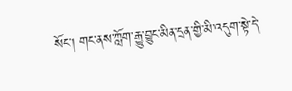སོང། གང་ནས་ཀློག་རྒྱུ་བྱུང་མིན་དྲན་གྱི་མི་འདུག་སྟེ་དེ་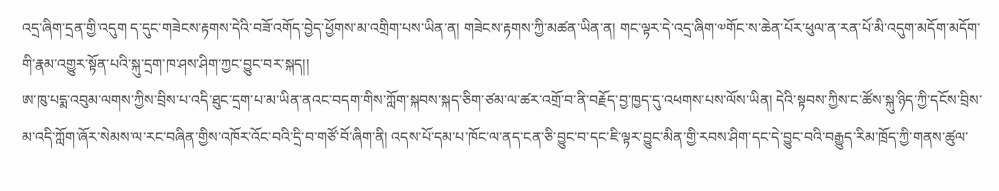འདྲ་ཞིག་དྲན་གྱི་འདུག ད་དུང་གཟེངས་རྟགས་དེའི་བཟོ་འགོད་བྱེད་ཕྱོགས་མ་འགྲིག་པས་ཡིན་ན། གཟེངས་རྟགས་ཀྱི་མཚན་ཡིན་ན། གང་ལྟར་དེ་འདྲ་ཞིག་༧གོང་ས་ཆེན་པོར་ཕུལ་ན་རན་པོ་མི་འདུག་མདོག་མདོག་གི་རྣམ་འགྱུར་སྟོན་པའི་སྐུ་དྲག་ཁ་ཤས་ཤིག་ཀྱང་བྱུང་བར་སྐད།།
ཨ་ཁུ་པདྨ་འབུམ་ལགས་ཀྱིས་བྲིས་པ་འདི་ཐུང་དྲག་པ་མ་ཡིན་ནའང་བདག་གིས་ཀློག་སྐབས་སྐད་ཅིག་ཙམ་ལ་ཚར་འགྲོ་བ་ནི་བརྗོད་བྱ་ཁྱད་དུ་འཕགས་པས་ལོས་ཡིན། དེའི་སྟབས་ཀྱིས་ང་ཚོས་སྐུ་ཉིད་ཀྱི་དངོས་བྲིས་མ་འདི་ཀློག་ཞོར་སེམས་ལ་རང་བཞིན་གྱིས་འཁོར་འོང་བའི་དྲི་བ་གཙོ་བོ་ཞིག་ནི། འདས་པོ་དམ་པ་ཁོང་ལ་ནད་ངན་ཅི་བྱུང་བ་དང་ཇི་ལྟར་བྱུང་མིན་གྱི་རབས་ཤིག་དང་དེ་བྱུང་བའི་བརྒྱུད་རིམ་ཁྲོད་ཀྱི་གནས་ཚུལ་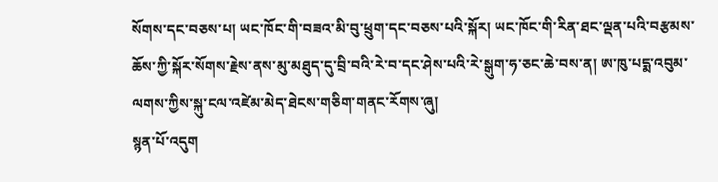སོགས་དང་བཅས་པ། ཡང་ཁོང་གི་བཟའ་མི་བུ་ཕྲུག་དང་བཅས་པའི་སྐོར། ཡང་ཁོང་གི་རིན་ཐང་ལྡན་པའི་བརྩམས་ཆོས་ཀྱི་སྐོར་སོགས་རྗེས་ནས་མུ་མཐུད་དུ་བྲི་བའི་རེ་བ་དང་ཤེས་པའི་རེ་སྒུག་ཧ་ཅང་ཆེ་བས་ན། ཨ་ཁུ་པདྨ་འབུམ་ལགས་ཀྱིས་སྐུ་ངལ་འཛེམ་མེད་ཐེངས་གཅིག་གནང་རོགས་ཞུ།
སྙན་པོ་འདུག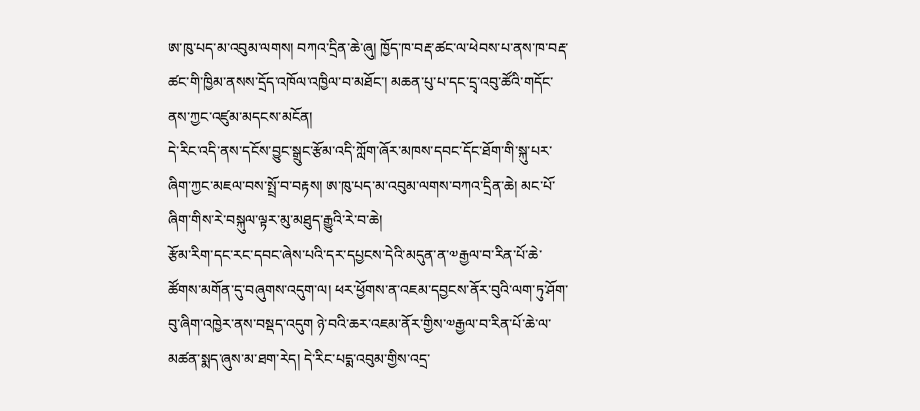ཨ་ཁུ་པད་མ་འབུམ་ལགས། བཀའ་དྲིན་ཆེ་ཞུ། ཁྱོད་ཁ་བརྡ་ཚང་ལ་ཕེབས་པ་ནས་ཁ་བརྡ་ཚང་གི་ཁྱིམ་ནསས་དྲོད་འཁོལ་འཁྱིལ་བ་མཐོང་། མཆན་པུ་པ་དང་དྲྭ་འབུ་ཚོའི་གདོང་ནས་ཀྱང་འཛུམ་མདངས་མངོན།
དེ་རིང་འདི་ནས་དངོས་བྱུང་སྒྲུང་རྩོམ་འདི་ཀློག་ཞོར་མཁས་དབང་དོང་ཐོག་གི་སྐུ་པར་ཞིག་ཀྱང་མཇལ་བས་སྤྲོ་བ་བརྟས། ཨ་ཁུ་པད་མ་འབུམ་ལགས་བཀའ་དྲིན་ཆེ། མང་པོ་ཞིག་གིས་རེ་བསྐུལ་ལྟར་མུ་མཐུད་རྒྱུའི་རེ་བ་ཆེ།
རྩོམ་རིག་དང་རང་དབང་ཞེས་པའི་དར་དཔྱངས་དེའི་མདུན་ན་༧རྒྱལ་བ་རིན་པོ་ཆེ་ཚོགས་མགོན་དུ་བཞུགས་འདུག་ལ། ཕར་ཕྱོགས་ན་འཇམ་དབྱངས་ནོར་བུའི་ལག་ཏུ་ཤོག་བུ་ཞིག་འཁྱེར་ནས་བསྡད་འདུག ཉེ་བའི་ཆར་འཇམ་ནོར་གྱིས་༧རྒྱལ་བ་རིན་པོ་ཆེ་ལ་མཚན་སྨད་ཞུས་མ་ཐག་རེད། དེ་རིང་པདྨ་འབུམ་གྱིས་འདྲ་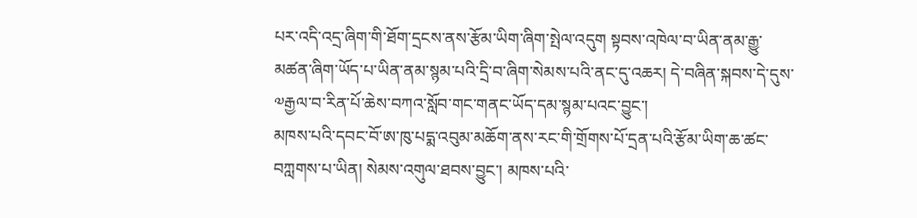པར་འདི་འདྲ་ཞིག་གི་ཐོག་དྲངས་ནས་རྩོམ་ཡིག་ཞིག་སྤེལ་འདུག སྟབས་འཁེལ་བ་ཡིན་ནམ་རྒྱུ་མཚན་ཞིག་ཡོད་པ་ཡིན་ནམ་སྙམ་པའི་དྲི་བ་ཞིག་སེམས་པའི་ནང་དུ་འཆར། དེ་བཞིན་སྐབས་དེ་དུས་༧རྒྱལ་བ་རིན་པོ་ཆེས་བཀའ་སློབ་གང་གནང་ཡོད་དམ་སྙམ་པའང་བྱུང་།
མཁས་པའི་དབང་བོ་ཨ་ཁུ་པདྨ་འབུམ་མཆོག་ནས་རང་གི་གྲོགས་པོ་དྲན་པའི་རྩོམ་ཡིག་ཆ་ཚང་བཀླགས་པ་ཡིན། སེམས་འགུལ་ཐབས་བྱུང་། མཁས་པའི་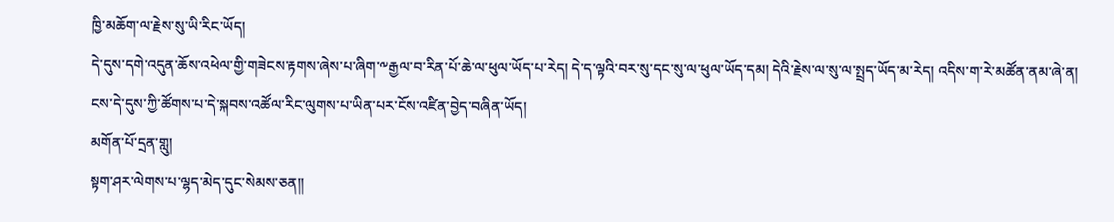ཁྱི་མཆོག་ལ་རྗེས་སུ་ཡི་རིང་ཡོད།
དེ་དུས་དགེ་འདུན་ཆོས་འཕེལ་གྱི་གཟེངས་རྟགས་ཞེས་པ་ཞིག་༸རྒྱལ་བ་རིན་པོ་ཆེ་ལ་ཕུལ་ཡོད་པ་རེད། དེ་ད་ལྟའི་བར་སུ་དང་སུ་ལ་ཕུལ་ཡོད་དམ། དེའི་རྗེས་ལ་སུ་ལ་སྤྲད་ཡོད་མ་རེད། འདིས་ག་རེ་མཚོན་ནམ་ཞེ་ན། ངས་དེ་དུས་ཀྱི་ཚོགས་པ་དེ་སྐབས་འཚོལ་རིང་ལུགས་པ་ཡིན་པར་ངོས་འཛིན་བྱེད་བཞིན་ཡོད།
མགོན་པོ་དྲན་གླུ།
སྟག་ཤར་ལེགས་པ་ལྷད་མེད་དུང་སེམས་ཅན།།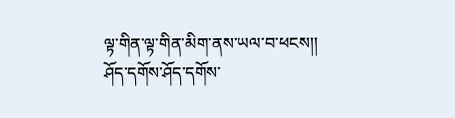ལྟ་གིན་ལྟ་གིན་མིག་ནས་ཡལ་བ་ཕངས།།
ཤོད་དགོས་ཤོད་དགོས་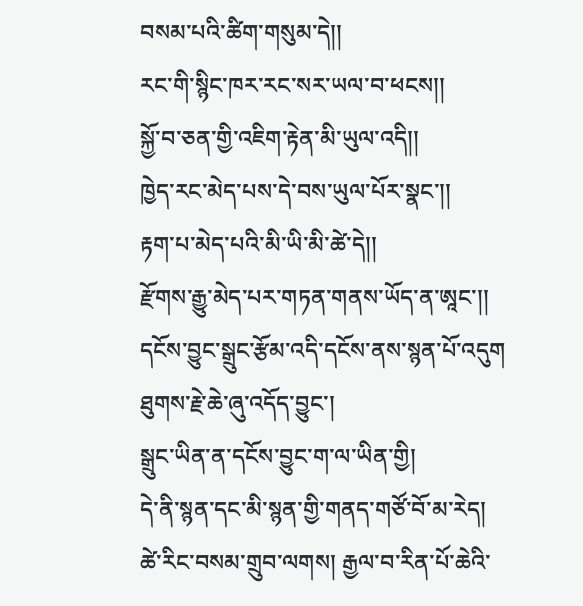བསམ་པའི་ཚིག་གསུམ་དེ།།
རང་གི་སྙིང་ཁར་རང་སར་ཡལ་བ་ཕངས།།
སྐྱོ་བ་ཅན་གྱི་འཇིག་རྟེན་མི་ཡུལ་འདི།།
ཁྱེད་རང་མེད་པས་དེ་བས་ཡུལ་པོར་སྣང་།།
རྟག་པ་མེད་པའི་མི་ཡི་མི་ཚེ་དེ།།
རྫོགས་རྒྱུ་མེད་པར་གཏན་གནས་ཡོད་ན་ཨཱང་།།
དངོས་བྱུང་སྒྲུང་རྩོམ་འདི་དངོས་ནས་སྙན་པོ་འདུག ཐུགས་རྗེ་ཆེ་ཞུ་འདོད་བྱུང་།
སྒྲུང་ཡིན་ན་དངོས་བྱུང་ག་ལ་ཡིན་གྱི།
དེ་ནི་སྙན་དང་མི་སྙན་གྱི་གནད་གཙོ་བོ་མ་རེད།
ཚེ་རིང་བསམ་གྲུབ་ལགས། རྒྱལ་བ་རིན་པོ་ཆེའི་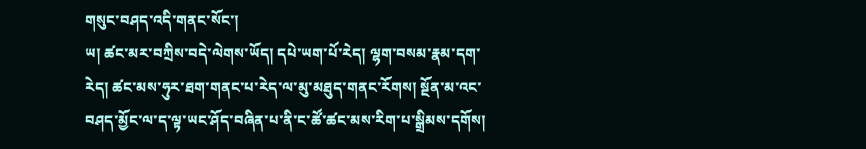གསུང་བཤད་འདི་གནང་སོང་།
ཡ། ཚང་མར་བཀྲིས་བདེ་ལེགས་ཡོད། དཔེ་ཡག་པོ་རེད། ལྷག་བསམ་རྣམ་དག་རེད། ཚང་མས་ཧུར་ཐག་གནང་པ་རེད་ལ་མུ་མཐུད་གནང་རོགས། སྔོན་མ་འང་བཤད་མྱོང་ལ་ད་ལྟ་ཡང་ཤོད་བཞིན་པ་ནི་ང་ཚོ་ཚང་མས་རིག་པ་སྒྲིམས་དགོས།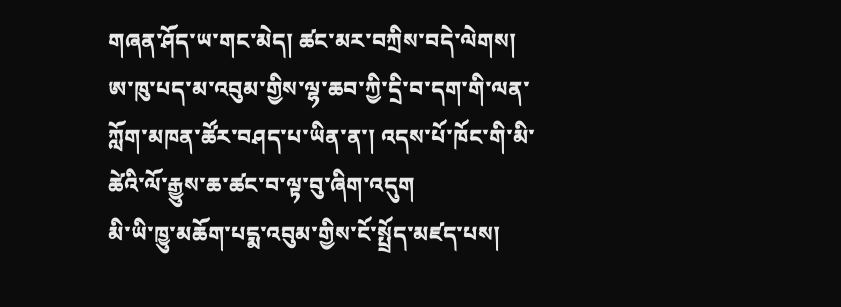གཞན་ཤོད་ཡ་གང་མེད། ཚང་མར་བཀྲིས་བདེ་ལེགས།
ཨ་ཁུ་པད་མ་འབུམ་གྱིས་ལྷ་ཆབ་ཀྱི་དྲི་བ་དག་གི་ལན་ཀློག་མཁན་ཚོར་བཤད་པ་ཡིན་ན་། འདས་པོ་ཁོང་གི་མི་ཚེའི་ལོ་རྒྱུས་ཆ་ཚང་བ་ལྟ་བུ་ཞིག་འདུག
མི་ཡི་ཁྱུ་མཆོག་པདྨ་འབུམ་གྱིས་ངོ་སྤྲོད་མཛད་པས།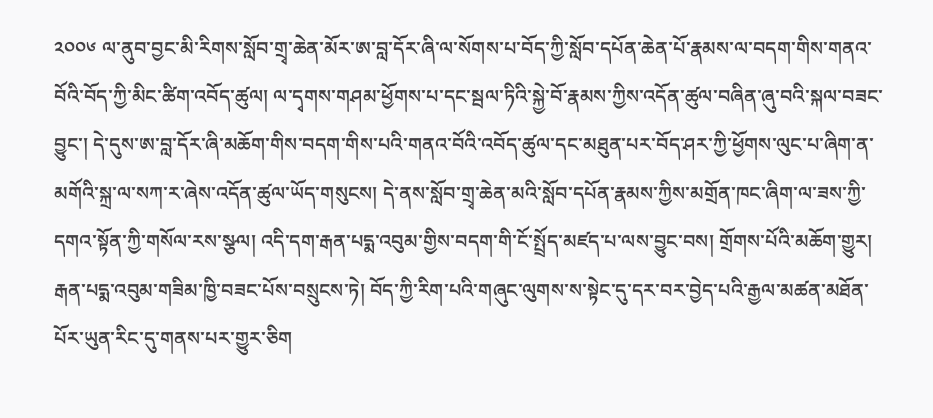༢༠༠༦ ལ་ནུབ་བྱང་མི་རིགས་སློབ་གྲྭ་ཆེན་མོར་ཨ་བླ་དོར་ཞི་ལ་སོགས་པ་བོད་ཀྱི་སློབ་དཔོན་ཆེན་པོ་རྣམས་ལ་བདག་གིས་གནའ་བོའི་བོད་ཀྱི་མིང་ཚིག་འབོད་ཚུལ། ལ་དྭགས་གཤམ་ཕྱོགས་པ་དང་སྦལ་ཏིའི་སྐྱེ་བོ་རྣམས་ཀྱིས་འདོན་ཚུལ་བཞིན་ཞུ་བའི་སྐལ་བཟང་བྱུང་། དེ་དུས་ཨ་བླ་དོར་ཞི་མཆོག་གིས་བདག་གིས་པའི་གནའ་བོའི་འབོད་ཚུལ་དང་མཐུན་པར་བོད་ཤར་ཀྱི་ཕྱོགས་ལུང་པ་ཞིག་ན་མགོའི་སྐྲ་ལ་སཀ་ར་ཞེས་འདོན་ཚུལ་ཡོད་གསུངས། དེ་ནས་སློབ་གྲྭ་ཆེན་མའི་སློབ་དཔོན་རྣམས་ཀྱིས་མགྲོན་ཁང་ཞིག་ལ་ཟས་ཀྱི་དགའ་སྟོན་ཀྱི་གསོལ་རས་སྩལ། འདི་དག་རྒན་པདྨ་འབུམ་གྱིས་བདག་གི་ངོ་སྤྲོད་མཛད་པ་ལས་བྱུང་བས། གྲོགས་པོའི་མཆོག་གྱུར། རྒན་པདྨ་འབུམ་གཟིམ་ཁྱི་བཟང་པོས་བསྲུངས་ཏེ། བོད་ཀྱི་རིག་པའི་གཞུང་ལུགས་ས་སྟེང་དུ་དར་བར་བྱེད་པའི་རྒྱལ་མཚན་མཐོན་པོར་ཡུན་རིང་དུ་གནས་པར་གྱུར་ཅིག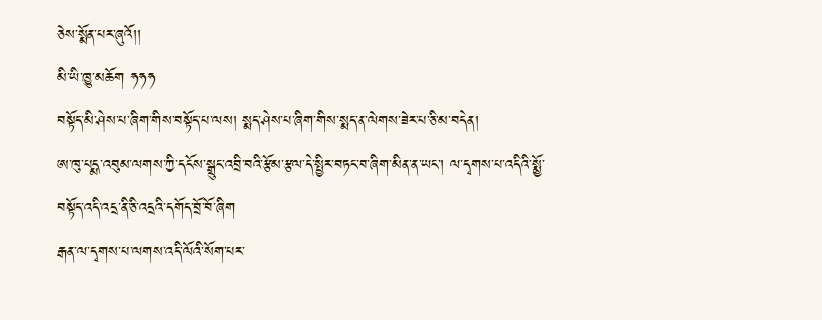ཅེས་སྨོན་པར་ཞུའོ།།
མི་ཡི་ཁྱུ་མཆོག ཧཧཧ
བསྟོད་མི་ཤེས་པ་ཞིག་གིས་བསྟོད་པ་ལས། སྨད་ཤེས་པ་ཞིག་གིས་སྨད་ན་ལེགས་ཟེར་པ་ཅི་མ་བདེན།
ཨ་ཁུ་པདྨ་འབུམ་ལགས་ཀྱི་དངོས་སྒྲུང་འབྲི་བའི་རྩོམ་རྩལ་དེ་སྤྱིར་བཏང་བ་ཞིག་མིན་ན་ཡང་། ལ་དྭགས་པ་འདིའི་སྨྱོ་བསྟོད་འདི་འདྲ་ནི་ཅི་འདྲའི་དགོད་བྲོ་བོ་ཞིག
རྒན་ལ་དྭགས་པ་ལགས་འདི་ལོའི་སོག་པར་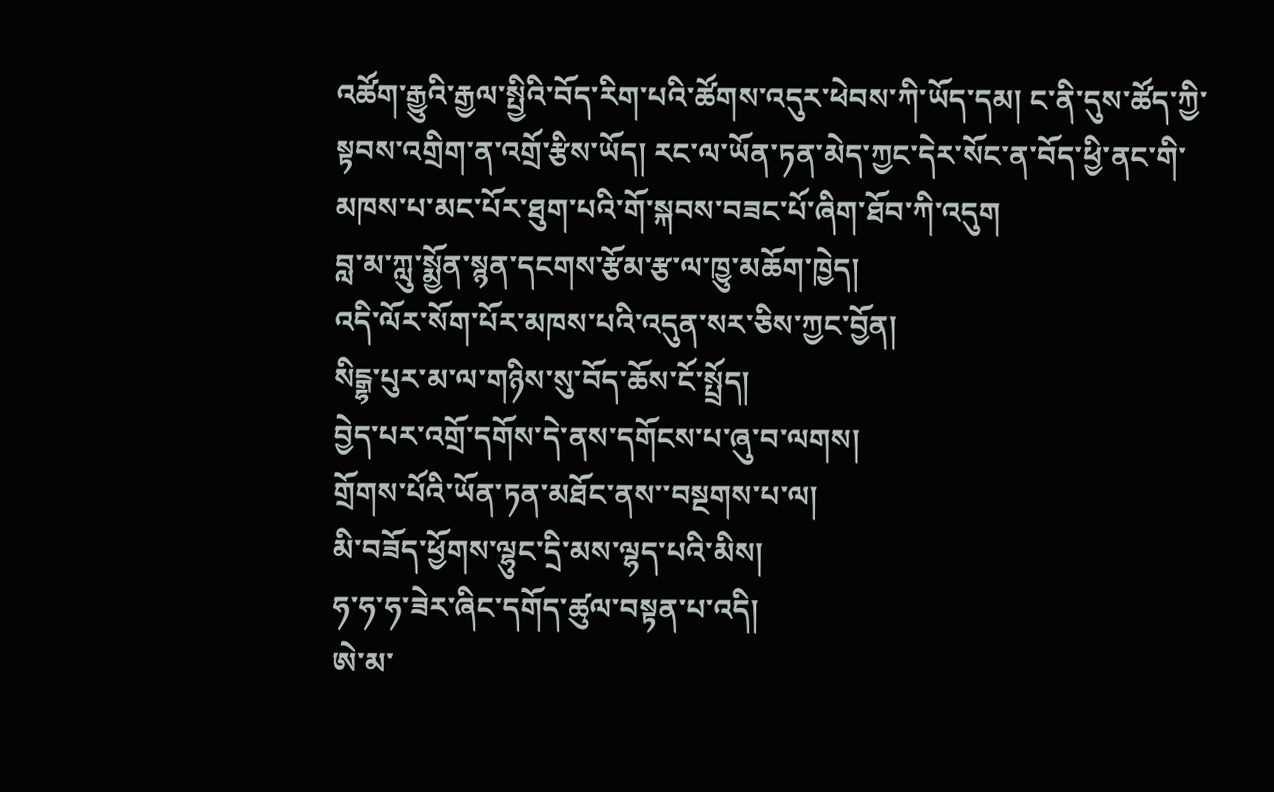འཚོག་རྒྱུའི་རྒྱལ་སྤྱིའི་བོད་རིག་པའི་ཚོགས་འདུར་ཕེབས་ཀི་ཡོད་དམ། ང་ནི་དུས་ཚོད་ཀྱི་སྟབས་འགྲིག་ན་འགྲོ་རྩིས་ཡོད། རང་ལ་ཡོན་ཏན་མེད་ཀྱང་དེར་སོང་ན་བོད་ཕྱི་ནང་གི་མཁས་པ་མང་པོར་ཐུག་པའི་གོ་སྐབས་བཟང་པོ་ཞིག་ཐོབ་ཀི་འདུག
བླ་མ་ཀླུ་སྨྱོན་སྙན་དངགས་རྩོམ་རྩ་ལ་ཁྱུ་མཆོག་ཁྱེད།
འདི་ལོར་སོག་པོར་མཁས་པའི་འདུན་སར་ཅིས་ཀྱང་བྱོན།
སིངྒྷ་པུར་མ་ལ་གཉིས་སུ་བོད་ཆོས་ངོ་སྤྲོད།
བྱེད་པར་འགྲོ་དགོས་དེ་ནས་དགོངས་པ་ཞུ་བ་ལགས།
གྲོགས་པོའི་ཡོན་ཏན་མཐོང་ནས་་བསྔགས་པ་ལ།
མི་བཟོད་ཕྱོགས་ལྷུང་དྲི་མས་ལྷད་པའི་མིས།
ཧ་ཧ་ཧ་ཟེར་ཞིང་དགོད་ཚུལ་བསྟན་པ་འདི།
ཨེ་མ་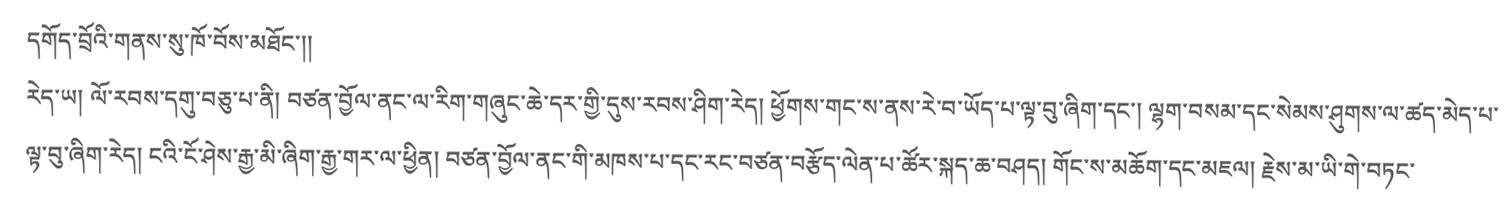དགོད་བྲོའི་གནས་སུ་ཁོ་བོས་མཐོང་།།
རེད་ཡ། ལོ་རབས་དགུ་བཅུ་པ་ནི། བཙན་བྱོལ་ནང་ལ་རིག་གཞུང་ཆེ་དར་གྱི་དུས་རབས་ཤིག་རེད། ཕྱོགས་གང་ས་ནས་རེ་བ་ཡོད་པ་ལྟ་བུ་ཞིག་དང་། ལྷག་བསམ་དང་སེམས་ཤུགས་ལ་ཚད་མེད་པ་ལྟ་བུ་ཞིག་རེད། ངའི་ངོ་ཤེས་རྒྱ་མི་ཞིག་རྒྱ་གར་ལ་ཕྱིན། བཙན་བྱོལ་ནང་གི་མཁས་པ་དང་རང་བཙན་བརྩོད་ལེན་པ་ཚོར་སྐད་ཆ་བཤད། གོང་ས་མཆོག་དང་མཇལ། རྗེས་མ་ཡི་གེ་བཏང་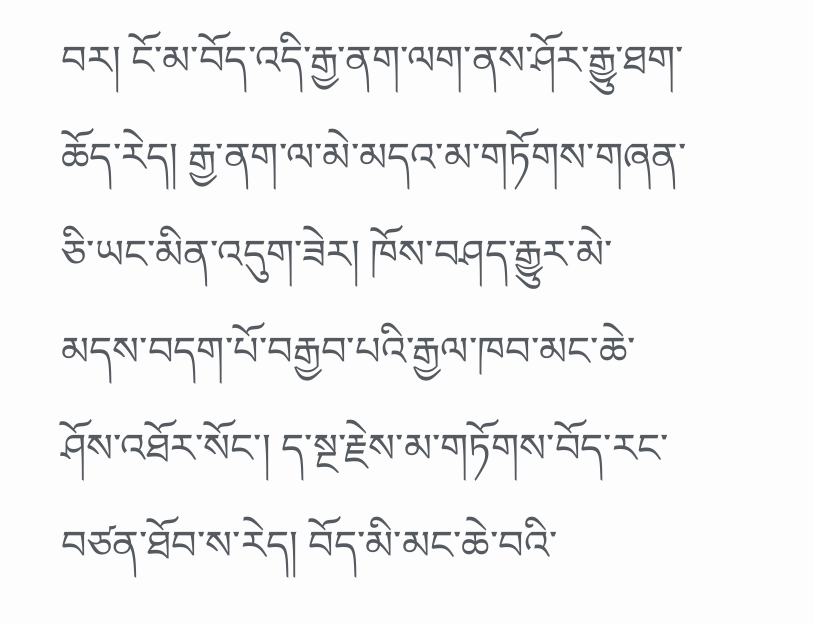བར། ངོ་མ་བོད་འདི་རྒྱ་ནག་ལག་ནས་ཤོར་རྒྱུ་ཐག་ཆོད་རེད། རྒྱ་ནག་ལ་མེ་མདའ་མ་གཏོགས་གཞན་ཅི་ཡང་མིན་འདུག་ཟེར། ཁོས་བཤད་རྒྱུར་མེ་མདས་བདག་པོ་བརྒྱབ་པའི་རྒྱལ་ཁབ་མང་ཆེ་ཤོས་འཐོར་སོང་། ད་སྔ་རྗེས་མ་གཏོགས་བོད་རང་བཙན་ཐོབ་ས་རེད། བོད་མི་མང་ཆེ་བའི་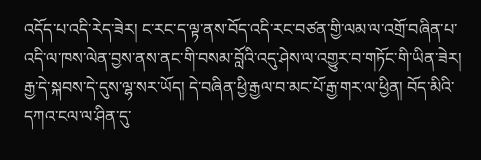འདོད་པ་འདི་རེད་ཟེར། ང་རང་ད་ལྟ་ནས་བོད་འདི་རང་བཙན་གྱི་ལམ་ལ་འགྲོ་བཞིན་པ་འདི་ལ་ཁས་ལེན་བྱས་ནས་ནང་གི་བསམ་བློའི་འདུ་ཤེས་ལ་འགྱུར་བ་གཏོང་གི་ཡིན་ཟེར། རྒྱ་དེ་སྐབས་དེ་དུས་ལྷ་སར་ཡོད། དེ་བཞིན་ཕྱི་རྒྱལ་བ་མང་པོ་རྒྱ་གར་ལ་ཕྱིན། བོད་མིའི་དཀའ་ངལ་ལ་ཤིན་དུ་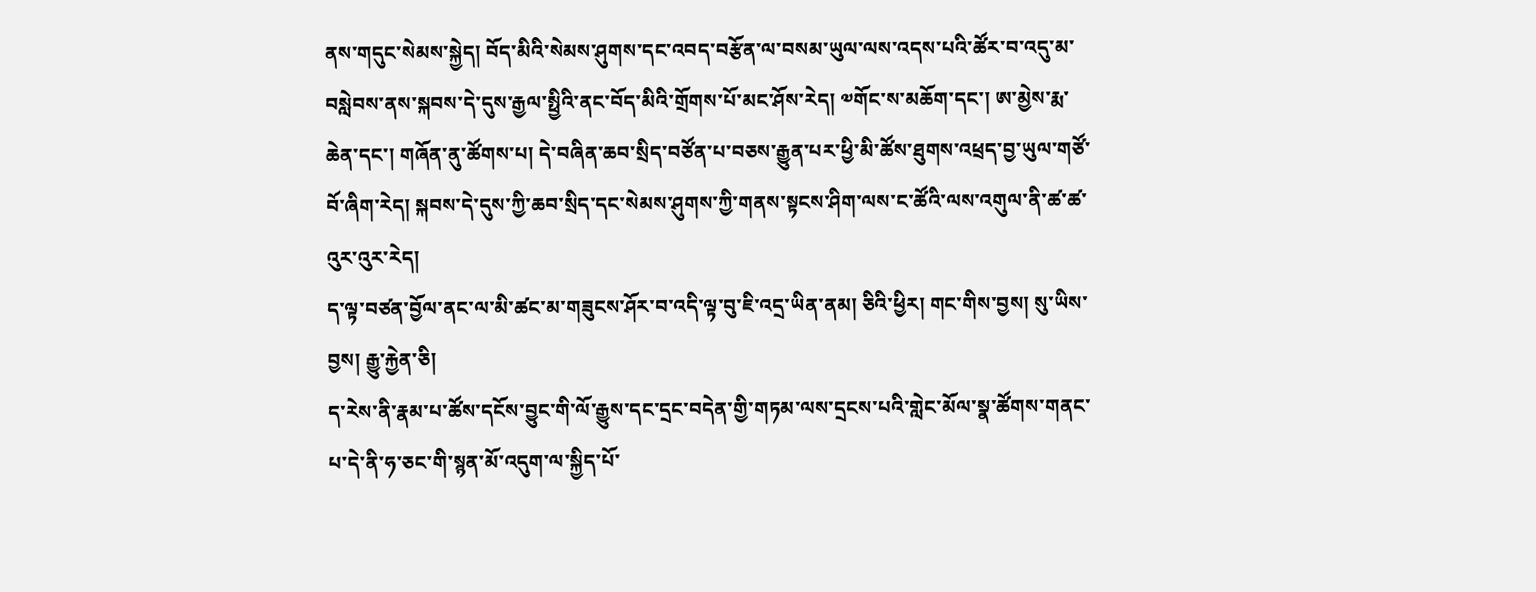ནས་གདུང་སེམས་སྐྱེད། བོད་མིའི་སེམས་ཤུགས་དང་འབད་བརྩོན་ལ་བསམ་ཡུལ་ལས་འདས་པའི་ཚོར་བ་འདུ་མ་བསླེབས་ནས་སྐབས་དེ་དུས་རྒྱལ་སྥྱིའི་ནང་བོད་མིའི་གྲོགས་པོ་མང་ཤོས་རེད། ༧གོང་ས་མཆོག་དང་། ཨ་མྱེས་རྨ་ཆེན་དང་། གཞོན་ནུ་ཚོགས་པ། དེ་བཞིན་ཆབ་སྲིད་བཙོན་པ་བཅས་རྒྱུན་པར་ཕྱི་མི་ཚོས་ཐུགས་འཕྲད་བྱ་ཡུལ་གཙོ་བོ་ཞིག་རེད། སྐབས་དེ་དུས་ཀྱི་ཆབ་སྲིད་དང་སེམས་ཤུགས་ཀྱི་གནས་སྟངས་ཤིག་ལས་ང་ཚོའི་ལས་འགུལ་ནི་ཚ་ཚ་འུར་འུར་རེད།
ད་ལྟ་བཙན་བྱོལ་ནང་ལ་མི་ཚང་མ་གཟུངས་ཤོར་བ་འདི་ལྟ་བུ་ཇི་འདྲ་ཡིན་ནམ། ཅིའི་ཕྱིར། གང་གིས་བྱས། སུ་ཡིས་བྱས། རྒྱུ་རྐྱེན་ཅི།
ད་རེས་ནི་རྣམ་པ་ཚོས་དངོས་བྱུང་གི་ལོ་རྒྱུས་དང་དྲང་བདེན་གྱི་གཏམ་ལས་དྲངས་པའི་གླེང་མོལ་སྣ་ཚོགས་གནང་པ་དེ་ནི་ཧ་ཅང་གི་སྙན་མོ་འདུག་ལ་སྐྱིད་པོ་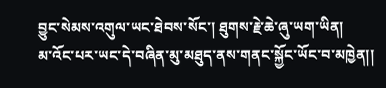བྱུང་སེམས་འགུལ་ཡང་ཐེབས་སོང་། ཐུགས་རྗེ་ཆེ་ཞུ་ཡག་ཡིན།
མ་འོང་པར་ཡང་དེ་བཞིན་མུ་མཐུད་ནས་གནང་སྐྱོང་ཡོང་བ་མཁྱེན།།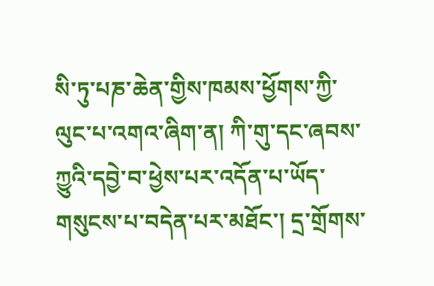སི་ཏུ་པཎ་ཆེན་གྱིས་ཁམས་ཕྱོགས་ཀྱི་ལུང་པ་འགའ་ཞིག་ན། ཀི་གུ་དང་ཞབས་ཀྱུའི་དབྱེ་བ་ཕྱེས་པར་འདོན་པ་ཡོད་གསུངས་པ་བདེན་པར་མཐོང་། དྲ་གྲོགས་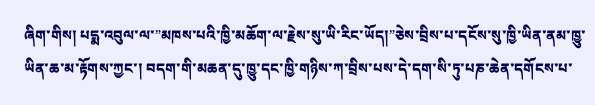ཞིག་གིས། པདྨ་འབུལ་ལ་”མཁས་པའི་ཁྱི་མཆོག་ལ་རྗེས་སུ་ཡི་རིང་ཡོད།”ཅེས་བྲིས་པ་དངོས་སུ་ཁྱི་ཡིན་ནམ་ཁྱུ་ཡིན་ཆ་མ་རྟོགས་ཀྱང་། བདག་གི་མཆན་དུ་ཁྱུ་དང་ཁྱི་གཉིས་ཀ་བྲིས་པས་དེ་དག་སི་ཏུ་པཎ་ཆེན་དགོངས་པ་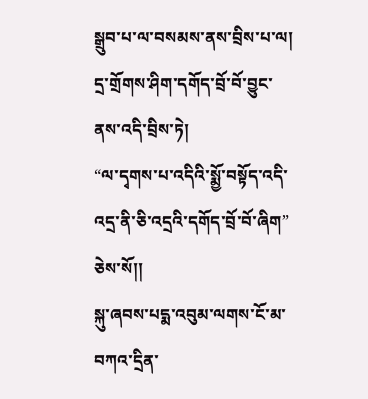སྒྲུབ་པ་ལ་བསམས་ནས་བྲིས་པ་ལ། དྲ་གྲོགས་ཤིག་དགོད་བྲོ་བོ་བྱུང་ནས་འདི་བྲིས་ཏེ།
“ལ་དྭགས་པ་འདིའི་སྨྱོ་བསྟོད་འདི་འདྲ་ནི་ཅི་འདྲའི་དགོད་བྲོ་བོ་ཞིག” ཅེས་སོ།།
སྐུ་ཞབས་པདྨ་འབུམ་ལགས་ངོ་མ་བཀའ་དྲིན་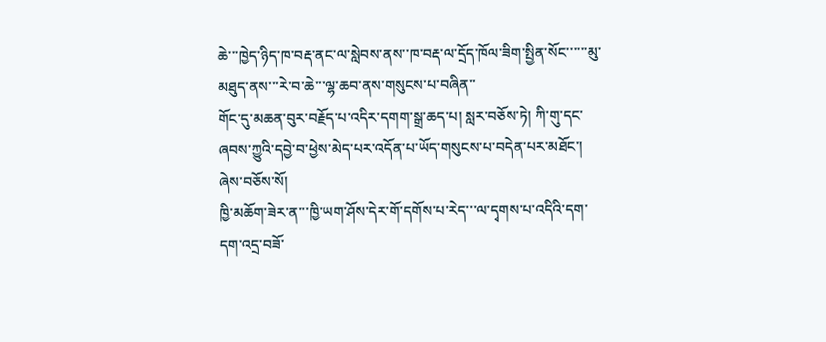ཆེ་་་ཁྱེད་ཉིད་ཁ་བརྡ་ནང་ལ་སླེབས་ནས་་ཁ་བརྡ་ལ་དྲོད་ཁོལ་ཟིག་སྤྱིན་སོང་་་་་་མུ་མཐུད་ནས་་་རེ་བ་ཆེ་་་ལྷ་ཆབ་ནས་གསུངས་པ་བཞིན་་
གོང་དུ་མཆན་བུར་བརྗོད་པ་འདིར་དགག་སྒྲ་ཆད་པ། སླར་བཅོས་ཏེ། ཀི་གུ་དང་ཞབས་ཀྱུའི་དབྱེ་བ་ཕྱེས་མེད་པར་འདོན་པ་ཡོད་གསུངས་པ་བདེན་པར་མཐོང་། ཞེས་བཅོས་སོ།
ཁྱི་མཆོག་ཟེར་ན་་་ཁྱི་ཡག་ཤོས་དེར་གོ་དགོས་པ་རེད་་་ལ་དྭགས་པ་འདིའི་དག་དག་འདྲ་བཟོ་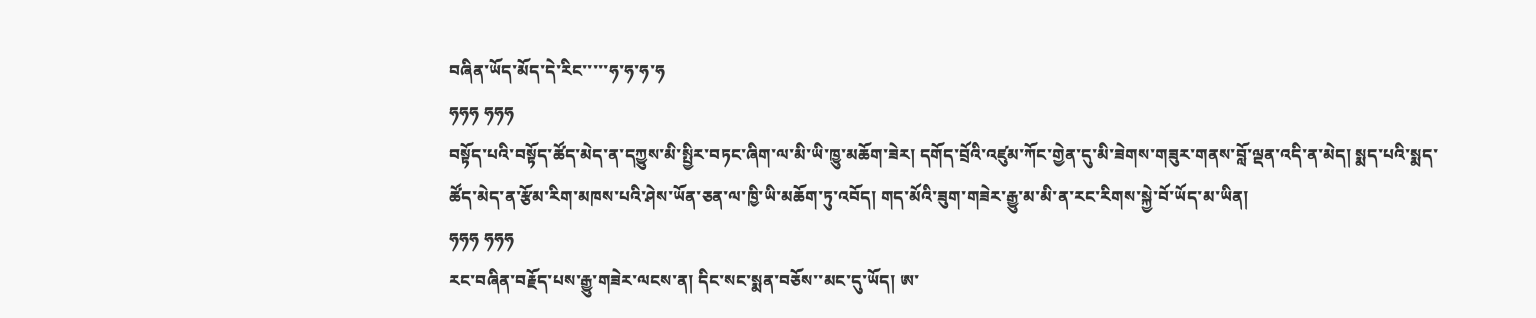བཞིན་ཡོད་མོད་དེ་རིང་་་་་ཧ་ཧ་ཧ་ཧ
ཧཧཧ ཧཧཧ
བསྟོད་པའི་བསྟོད་ཚོད་མེད་ན་དཀྱུས་མི་སྤྱིར་བཏང་ཞིག་ལ་མི་ཡི་ཁྱུ་མཆོག་ཟེར། དགོད་བྲོའི་འཛུམ་ཀོང་གྱེན་དུ་མི་ཟེགས་གཟུར་གནས་བློ་ལྡན་འདི་ན་མེད། སྨད་པའི་སྨད་ཚོད་མེད་ན་རྩོམ་རིག་མཁས་པའི་ཤེས་ཡོན་ཅན་ལ་ཁྱི་ཡི་མཆོག་ཏུ་འབོད། གད་མོའི་ཟུག་གཟེར་རྒྱུ་མ་མི་ན་རང་རིགས་སྐྱེ་བོ་ཡོད་མ་ཡིན།
ཧཧཧ ཧཧཧ
རང་བཞིན་བརྗོད་པས་རྒྱུ་གཟེར་ལངས་ན། དིང་སང་སྨན་བཅོས་་མང་དུ་ཡོད། ཨ་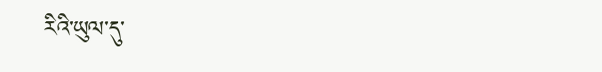རིའི་ཡུལ་དུ་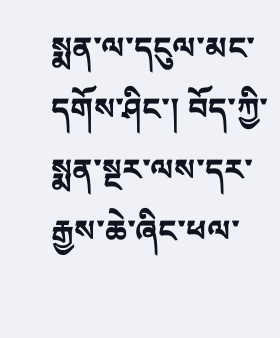སྨན་ལ་དངུལ་མང་དགོས་ཤིང་། བོད་ཀྱི་སྨན་སྔར་ལས་དར་རྒྱས་ཆེ་ཞིང་ཕལ་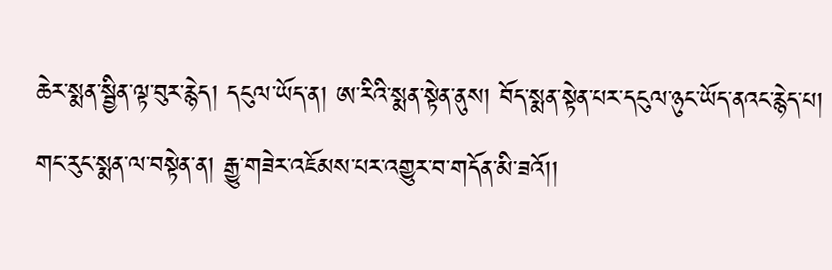ཆེར་སྨན་སྦྱིན་ལྟ་བུར་རྙེད། དངུལ་ཡོད་ན། ཨ་རིའི་སྨན་སྟེན་ནུས། བོད་སྨན་སྟེན་པར་དངུལ་ཉུང་ཡོད་ནའང་རྙེད་པ། གང་རུང་སྨན་ལ་བསྟེན་ན། རྒྱུ་གཟེར་འཇོམས་པར་འགྱུར་བ་གདོན་མི་ཟའོ།།